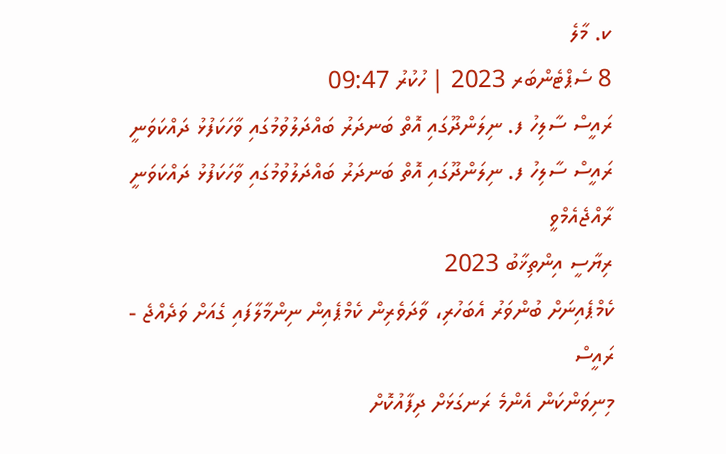ކ. މާލެ
8 ސެޕްޓެންބަރ 2023 | ހުކުރު 09:47
ރައީސް ސާލިހު ފ. ނިލަންދޫގައި އޮތް ބަނދަރު ބައްދަލުވުމުގައި ވާހަކަފުޅު ދައްކަވަނީ
ރައީސް ސާލިހު ފ. ނިލަންދޫގައި އޮތް ބަނދަރު ބައްދަލުވުމުގައި ވާހަކަފުޅު ދައްކަވަނީ
ރާއްޖެއެމްވީ
ރިޔާސީ އިންތިޚާބު 2023
ކެމްޕެއިނަށް ބުންވަރު އެބަހުރި، ވާދަވެރިން ކެމްޕެއިން ނިންމާލާފައި ގެއަށް ވަދެއްޖެ - ރައީސް
މިނިވަންކަން އެންމެ ރަނގަޅަށް ދިފާއުކޮށް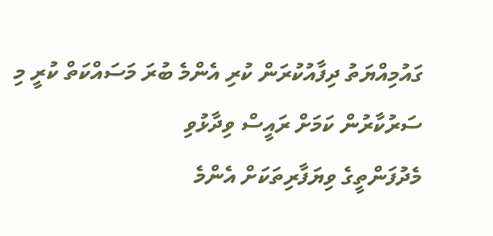ގައުމިއްޔަތު ދިފާއުކުރަން ކުރި އެންމެ ބުރަ މަސައްކަތް ކުރީ މި ސަރުކާރުން ކަމަށް ރައީސް ވިދާޅުވި
މެދުފަންތީގެ ވިޔަފާރިތަކަށް އެންމެ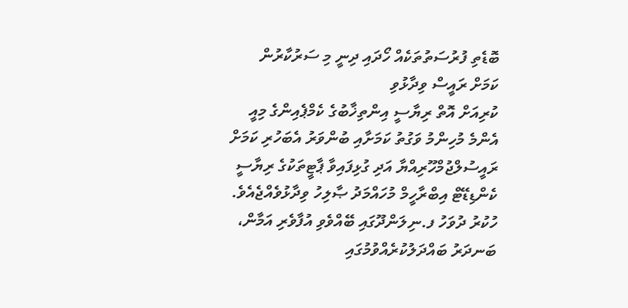ބޮޑެތި ފުރުސަތުތަކެއް ހޯދައި ދިނީ މި ސަރުކާރުން ކަމަށް ރައީސް ވިދާޅުވި
ކުރިއަށް އޮތް ރިޔާސީ އިންތިޚާބުގެ ކެމްޕެއިންގެ މިއީ އެންމެ މުހިންމު ވަގުތު ކަމަށާއި ބުންވަރު އެބަހުރި ކަމަށް ރައީސުލްޖުމްހޫރިއްޔާ އަދި ގުޅިފައިވާ ޕާޓީތަކުގެ ރިޔާސީ ކެންޑިޑޭޓް އިބްރާހީމް މުހައްމަދު ޞާލިހު ވިދާޅުވެއްޖެއެވެ.
ހުކުރު ދުވަހު ފ.ނިލަންދޫގައި ބޭއްވެވި އުފާވެރި އަމާން، ބަނދަރު ބައްދަލުކުރެއްވުމުގައި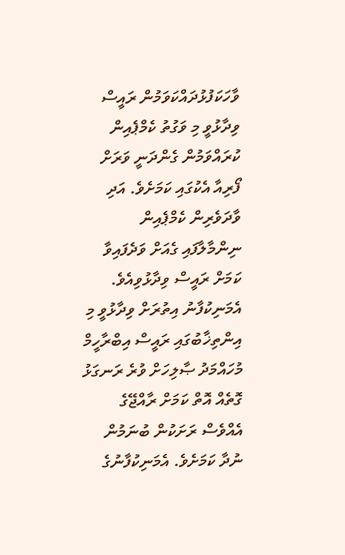ވާހަކަފުޅުދައްކަވަމުން ރައީސް ވިދާޅުވީ މި ވަގުތު ކެމްޕެއިން ކުރައްވަމުން ގެންދަނީ ވަރަށް ފޯރިއާ އެކުގައި ކަމަށެވެ. އަދި ވާދަވެރިން ކެމްޕެއިން ނިންމާލާފައި ގެއަށް ވަދެފައިވާ ކަމަށް ރައީސް ވިދާޅުވިއެވެ. އެމަނިކުފާނު އިތުރަށް ވިދާޅުވީ މި އިންތިޚާބުގައި ރައީސް އިބްރާހީމް މުހައްމަދު ޞާލިހަށް ވުރެ ރަނގަޅު ގޮތެއް އޮތް ކަމަށް ރާއްޖޭގެ އެއްވެސް ރަށަކުން ބުނަމުން ނުދާ ކަމަށެވެ. އެމަނިކުފާނުގެ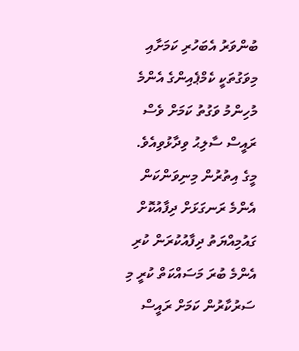ބުންވަރު އެބަހުރި ކަމަށާއި މިވަގުތަކީ ކެމްޕެއިންގެ އެންމެ މުހިންމު ވަގުތު ކަމަށް ވެސް ރައީސް ސާލިޙު ވިދާޅުވިއެވެ.
މީގެ އިތުރުން މިނިވަންކަން އެންމެ ރަނގަޅަށް ދިފާއުކޮށް ގައުމިއްޔަތު ދިފާއުކުރަން ކުރި އެންމެ ބުރަ މަސައްކަތް ކުރީ މި ސަރުކާރުން ކަމަށް ރައީސް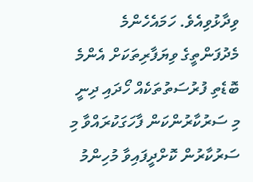ވިދާޅުވިއެވެ. ހަމައެހެންމެ މެދުފަންތީގެ ވިޔަފާރިތަކަށް އެންމެ ބޮޑެތި ފުރުސަތުތަކެއް ހޯދައި ދިނީ މި ސަރުކާރުންކަން ފާހަގަކުރައްވާ މި ސަރުކާރުން ކޮށްދީފައިވާ މުހިންމު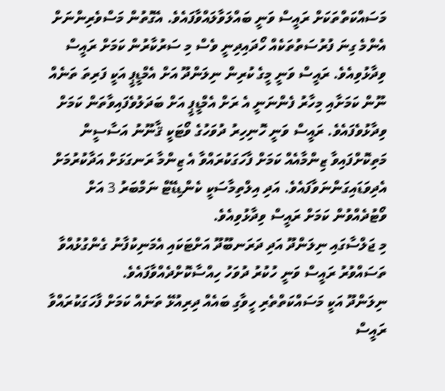މަސައްކަތްތަކަށް ރައީސް ވަނީ ބައްލަވާލައްވާފައެވެ. އެގޮތުން މަސްވެރިންނަށް އެންމެ ގިނަ ފުރުސަތުތަކެއް ހޯދައިދިނީ ވެސް މި ސަރުކާރުން ކަމަށް ރައީސް ވިދާޅުވިއެވެ. ރައީސް ވަނީ މީގެ ކުރިން ނިލަންދޫ އަށް އެމްޑީޕީ އަކީ ފަރިތަ ތަނެއް ނޫން ކަމަށާއި މިހާރު ފެންނަނީ އެ ރަށް އެމްޑީޕީ އަށް ބަދަލުވެފައިވާތަން ކަމަށް ވިދާޅުވެފައެވެ. ރައީސް ވަނީ ހޮނިހިރު ދުވަހުގެ ވޯޓަކީ ޤާނޫނު އަސާސީން މަތިކޮށްފައިވާ ޒިންމާއެއް ކަމަށް ފާހަގަކުރައްވާ އެ ޒިންމާ ރަނގަޅަށް އަދާކުރުމަށް އެދިވަޑައިގަންނަވާފައެވެ. އަދި އިލްތިމާސަކީ ކެންޑިޑޭޓް ނަމްބަރު 3 އަށް ވޯޓުދެއްވުން ކަމަށް ރައީސް ވިދާޅުވިއެވެ.
މި ޖަލްސާގައި ނިލަންދޫ އަދި ދަރަނބޫދޫ އަށްޓަކައި އެމަނިކުފާނު ގެންގުޅުއްވާ ތަސައްވުރު ރައީސް ވަނީ ހުކުރު ދުވަހު ހިއްސާކޮށްދެއްވާފައެވެ.
ނިލަންދޫ އަކީ މަސައްކަތްތެރި ހީވާގި ބައެއް ދިރިއުޅޭ ތަނެއް ކަމަށް ފާހަގަކުރައްވާ ރައީސް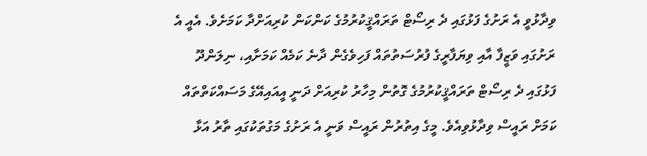ވިދާޅުވީ އެ ރަށުގެ ފަޅުގައި ދެ ރިސޯޓް ތަރައްޤީކުރުމުގެ ކަންކަން ކުރިއަށްދާ ކަމަށެވެ. އެއީ އެ ރަށުގައި ވަޒީފާ އާއި ވިޔަފާރީގެ ފުރުސަތުތައް ފަހިވެގެން ދާނެ ކަމެއް ކަމަށާއި، ނިލަންދޫ ފަޅުގައި ދެ ރިސޯޓް ތަރައްޤީކުރުމުގެ ގޮތުން މިހާރު ކުރިއަށް ދަނީ އީއައިއޭގެ މަސައްކަތްތައް ކަމަށް ރައީސް ވިދާޅުވިއެވެ. މީގެ އިތުރުން ރައީސް ވަނީ އެ ރަށުގެ މަގުތަކުގައި ތާރު އަޅާ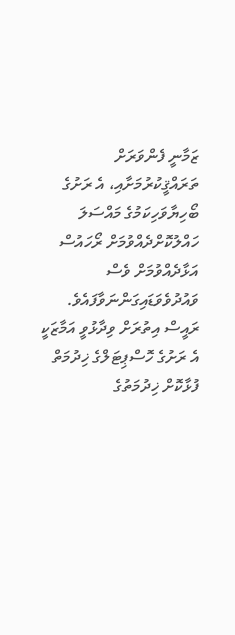ޒަމާނީ ފެންވަރަށް ތަރައްޤީކުރުމަށާއި، އެ ރަށުގެ ބޯހިޔާވަހިކަމުގެ މައްސަލަ ހައްލުކޮށްދެއްވުމަށް ރޯހައުސް އަޅާދެއްވުމަށް ވެސް ވައުދުވެވަޑައިގަންނަވާފައެވެ. ރައީސް އިތުރަށް ވިދާޅުވީ އަމާޒަކީ އެ ރަށުގެ ހޮސްޕިޓަލްގެ ޚިދުމަތް ފުޅާކޮށް ޚިދުމަތުގެ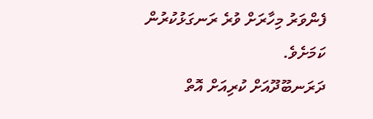ފެންވަރު މިހާރަށް ވުރެ ރަނގަޅުކުރުން ކަމަށެވެ.
ދަރަނބޫދޫއަށް ކުރިއަށް އޮތް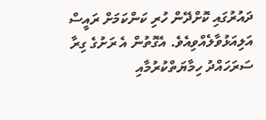ދައުރުގައި ކޮށްދޭން ހުރި ކަންކަމަށް ރައީސް އަލިއަޅުވާލެއްވިއެވެ. އެގޮތުން އެ ރަށުގެ ގިރާ ސަރަހައްދު ހިމާޔަތްކުރުމާއި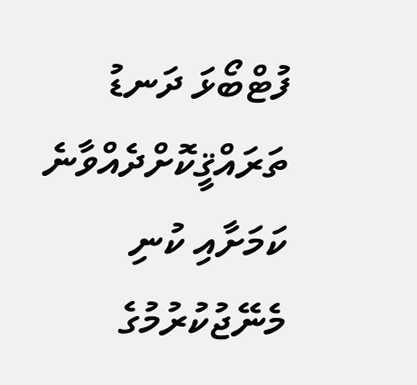ފުޓްބޯޅަ ދަނޑު ތަރައްޤީކޮށްދެއްވާނެ ކަމަށާއި ކުނި މެނޭޖުކުރުމުގެ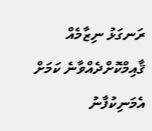ރަނގަޅު ނިޒާމެއް ޤާއިމްކޮށްދެއްވާނެ ކަމަށް އެމަނިކުފާނު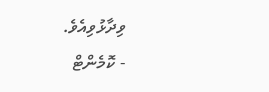ވިދާޅުވިއެވެ.
- ކޮމެންޓް